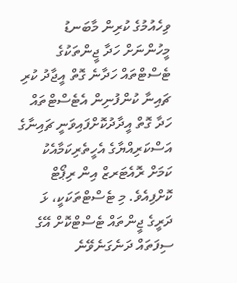ވިހެއުމުގެ ކުރިން މާބަނޑު މީހުންނަށް ހަދާ ޖީންތަކުގެ ޓެސްޓްތައް ހަދާނެ ގޮތް އީޖާދު ކުރި ޗައިނާ ކުންފުނިން އެޓެސްޓްތައް ހަދާ ގޮތް އީދާދުކޮށްފައިވަނީ ޗައިނާގެ އަސްކަރިއްޔާގެ އެހީތެރިކަމާއެކު ކަމަށް ރޮއެޓަރޒް އިން ރިޕޯޓް ކޮށްފިއެވެ. މި ޓެސްޓްތަކަކީ، ޅަ ދަރީގެ ޖީންތައް ޓެސްޓްކޮށް އޭގެ ސިފަތައް ދަނެގަނެވޭނެ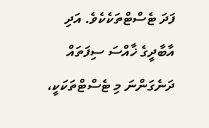ފަދަ ޓެސްޓްތަކެކެވެ. އަދި އާބާދީގެ ޚާއްސަ ސިފަތައް ދަނެގަންނަ މި ޓެސްޓްތަކަކީ،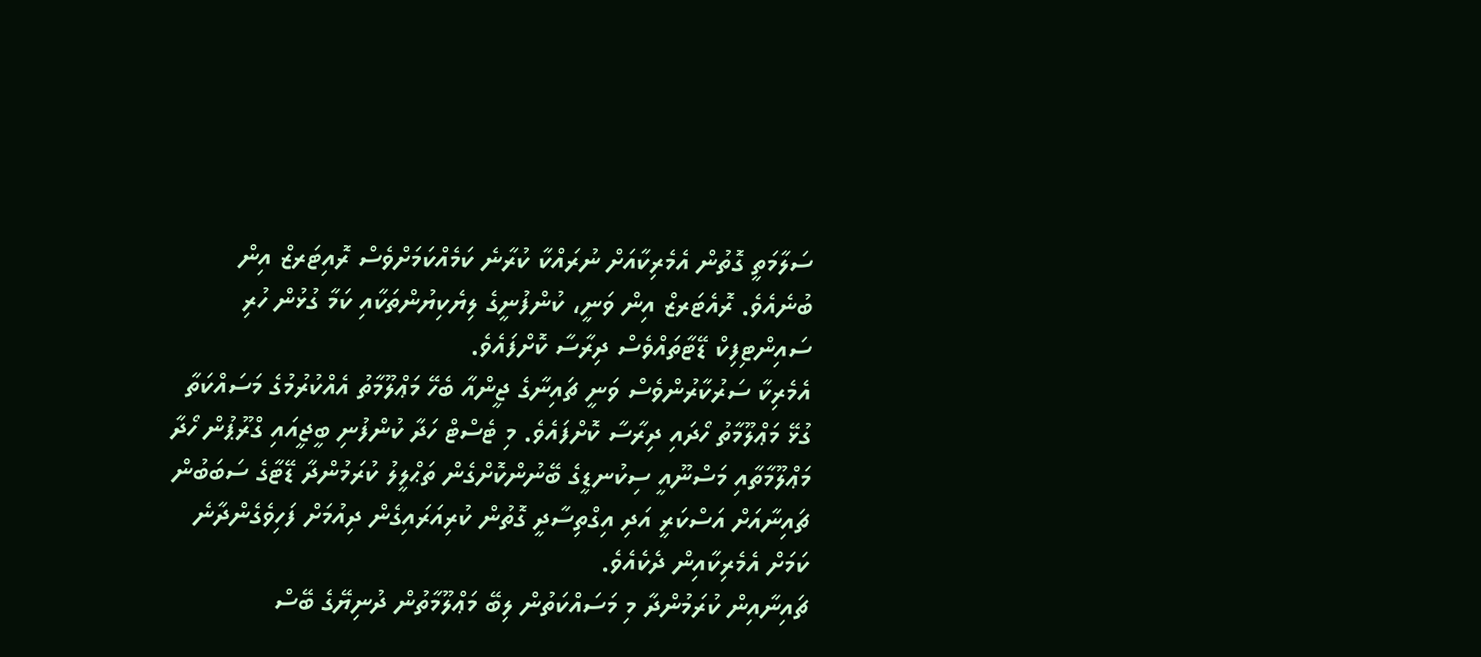ސަލާމަތީ ގޮތުން އެމެރިކާއަށް ނުރައްކާ ކުރާނެ ކަމެއްކަމަށްވެސް ރޮއިޓަރޒް އިން ބުނެއެވެ. ރޮއެޓަރޒް އިން ވަނީ، ކުންފުނީގެ ލިޔެކިޔުންތަކާއި ކަމާ ގުޅުން ހުރި ސައިންޓިފިކް ޑޭޓާތައްވެސް ދިރާސާ ކޮށްފައެވެ.
އެމެރިކާ ސަރުކާރުންވެސް ވަނީ ޗައިނާގެ ޖީންއާ ބެހޭ މަޢްލޫމާތު އެއްކުރުމުގެ މަސައްކަތާ ގުޅޭ މަޢްލޫމާތު ހޯދައި ދިރާސާ ކޮށްފައެވެ. މި ޓެސްޓް ހަދާ ކުންފުނި ބީޖީއައި ގްރޫޕުން ހޯދާ މަޢްލޫމާތާއި މަސްނޫއީ ސިކުނޑީގެ ބޭނުންކޮށްގެން ތަޙްލީލު ކުރަމުންދާ ޑޭޓާގެ ސަބަބުން ޗައިނާއަށް އަސްކަރީ އަދި އިގްތިސާދީ ގޮތުން ކުރިއަރައިގެން ދިއުމަށް ފަހިވެގެންދާނެ ކަމަށް އެމެރިކާއިން ދެކެއެވެ.
ޗައިނާއިން ކުރަމުންދާ މި މަސައްކަތުން ލިބޭ މަޢްލޫމާތުން ދުނިޔޭގެ ބޭސް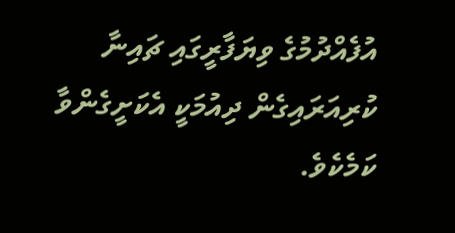އުފެއްދުމުގެ ވިޔަފާރީގައި ޗައިނާ ކުރިއަރައިގެން ދިއުމަކީ އެކަށީގެންވާ ކަމެކެވެ.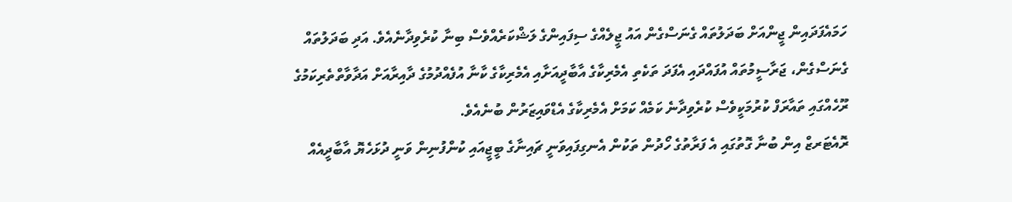ހަމައެފަދައިން ޖީންއަށް ބަދަލުތައް ގެނަސްގެން އައު ޖީލެއްގެ ސިފައިންގެ ލަޝްކަރެއްވެސް ބިނާ ކުރެވިދާނެއެވެ. އަދި ބަދަލުތައް ގެނަސްގެން، ޖަރާސީމުތައް އުފައްދައި އެފަދަ ތަކެތި އެމެރިކާގެ އާބާދީއަށާއި އެމެރިކާގެ ކާނާ އުފެއްދުމުގެ ދާއިރާއަށް އަދާވާތްތެރިކަމުގެ ރޫހެއްގައި ތައާރަފް ކުރުމަކީވެސް ކުރެވިދާނެ ކަމެއް ކަމަށް އެމެރިކާގެ އެޑްވައިޒަރުން ބުނެއެވެ.
ރޮއެޓަރޒް އިން ބުނާ ގޮތުގައި އެ ފަރާތުގެ ހޯދުން ތަކުން އެނގިފައިވަނީ ޗައިނާގެ ބީޖީއައި ކުންފުނިން ވަނީ ދުޅަހެޔޮ އާބާދީއެއް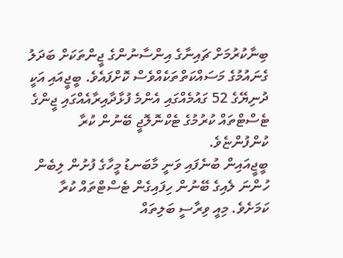ބިނާކުރުމަށް ޗައިނާގެ އިންސާނުންގެ ޖީންތަކަށް ބަދަލު ގެނައުމުގެ މަސައްކަތްތަކެއްވެސް ކޮށްފައެވެ. ބީޖީއައި އަކީ ދުނިޔޭގެ 52 ގައުމެއްގައި އެންމެ ފުޅާދާއިރާއެއްގައި ޖީންގެ ޓެސްޓްތައް ކުރުމުގެ ޓެކްނޮލޮޖީ ބޭނުން ކުރާ ކުންފުންޏެވެ.
ބީޖީއައިން ބުނެފައި ވަނީ މާބަނޑު މީހާގެ ފުށުން ލިބެން ހުންނަ ލެއިގެ ބޭނުން ހިފައިގެން ޓެސްޓްތައް ކުރާ ކަމަށެވެ. މިއީ ވިރާސީ ބަލިތައް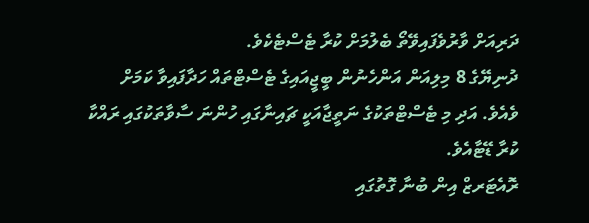ދަރިއަށް ވާރުވެފައިވޭތޯ ބެލުމަށް ކުރާ ޓެސްޓެކެވެ.
ދުނިޔޭގެ 8 މިލިއަން އަންހެނުން ބީޖީއައިގެ ޓެސްޓްތައް ހަދާފައިވާ ކަމަށް ވެއެވެ. އަދި މި ޓެސްޓްތަކުގެ ނަތީޖާއަކީ ޗައިނާގައި ހުންނަ ސާވާތަކުގައި ރައްކާ ކުރާ ޑޭޓާއެވެ.
ރޮއެޓަރޒް އިން ބުނާ ގޮތުގައި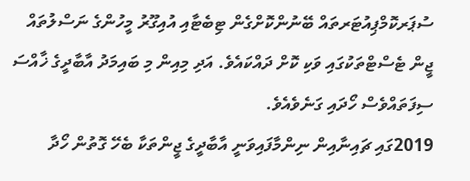ސުޕަރކޮމްޕިއުޓަރތައް ބޭނުންކޮށްގެން ޓިބެޓާއި އުއިގޫރު މީހުންގެ ނަސްލުތައް ޖީން ޓެސްޓްތަކުގައި ވަކި ކޮށް ދައްކައެވެ. އަދި މިއިން މި ބައިމަދު އާބާދީގެ ޚާއްސަ ސިފަތައްވެސް ހޯދައި ގަނެވެއެވެ.
2019ގައި ޗައިނާއިން ނިންމާފައިވަނީ އާބާދީގެ ޖީންތަކާ ބެހޭ ގޮތުން ހޯދާ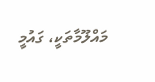މައްލޫމާތަކީ، ގައުމީ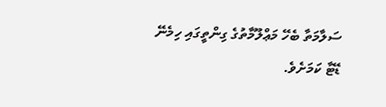ސަލާމަތާ ބެހޭ މަޢްލޫމާތުގެ ގިންތީގައި ހިމެނޭ ޑޭޓާ ކަމަށެވެ.